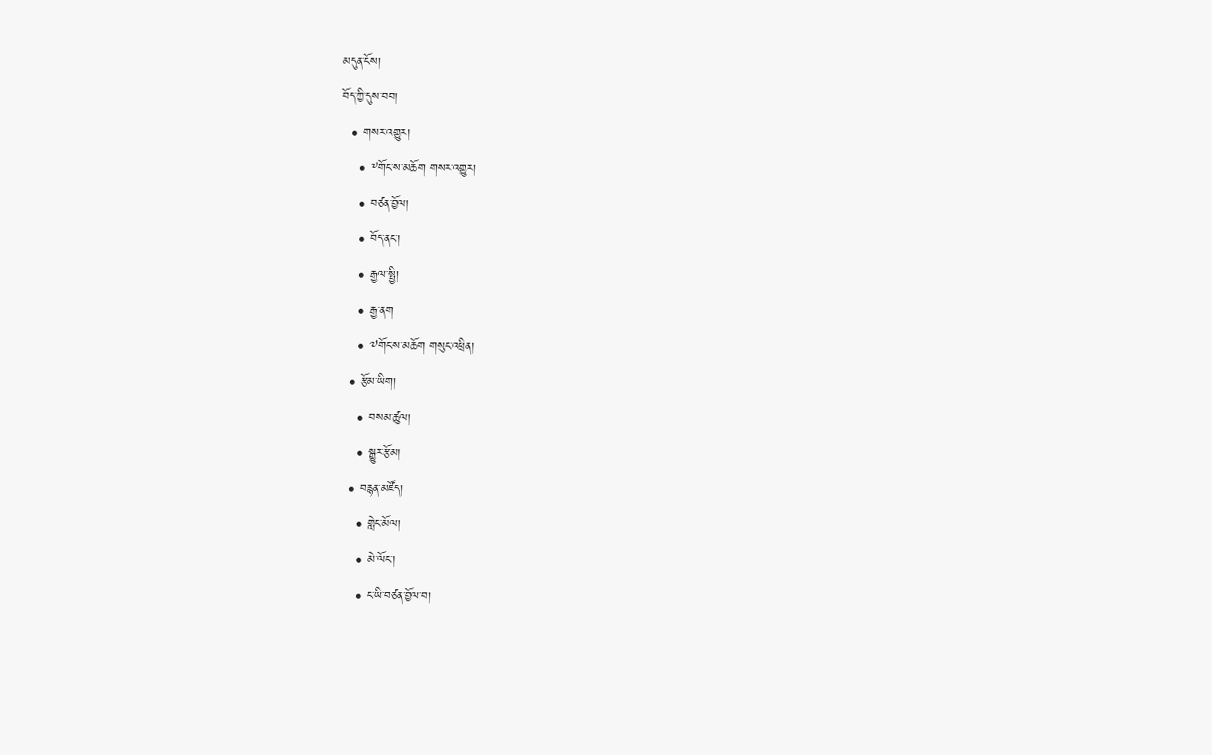མདུན་ངོས།
བོད་ཀྱི་དུས་བབ།
  • གསར་འགྱུར།
    • ༸གོང་ས་མཆོག གསར་འགྱུར།
    • བཙན་བྱོལ།
    • བོད་ནང་།
    • རྒྱལ་སྤྱི།
    • རྒྱ་ནག
    • ༧གོང་ས་མཆོག གསུང་འཕྲིན།
  • རྩོམ་ཡིག།
    • བསམ་ཚུལ།
    • སྒྱུར་རྩོམ།
  • བརྙན་མཛོད།
    • གླེང་མོལ།
    • མེ་ལོང་།
    • ང་ཡི་བཙན་བྱོལ་བ།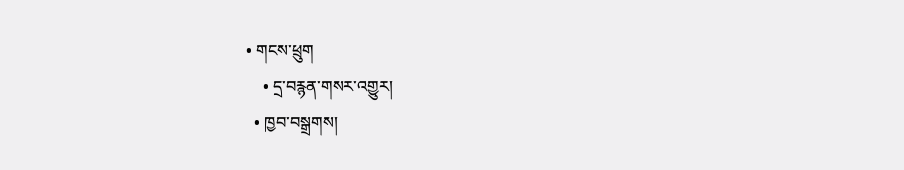• གངས་ཕྲུག
    • དྲ་བརྙན་གསར་འགྱུར།
  • ཁྱབ་བསྒྲགས།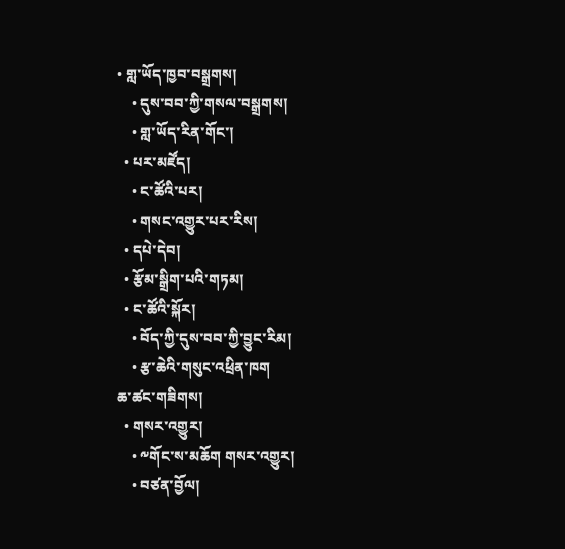• གླ་ཡོད་ཁྱབ་བསྒྲགས།
    • དུས་བབ་ཀྱི་གསལ་བསྒྲགས།
    • གླ་ཡོད་རིན་གོང་།
  • པར་མཛོད།
    • ང་ཚོའི་པར།
    • གསང་འགྱུར་པར་རིས།
  • དཔེ་དེབ།
  • རྩོམ་སྒྲིག་པའི་གཏམ།
  • ང་ཚོའི་སྐོར།
    • བོད་ཀྱི་དུས་བབ་ཀྱི་བྱུང་རིམ།
    • རྩ་ཆེའི་གསུང་འཕྲིན་ཁག
ཆ་ཚང་གཟིགས།
  • གསར་འགྱུར།
    • ༸གོང་ས་མཆོག གསར་འགྱུར།
    • བཙན་བྱོལ།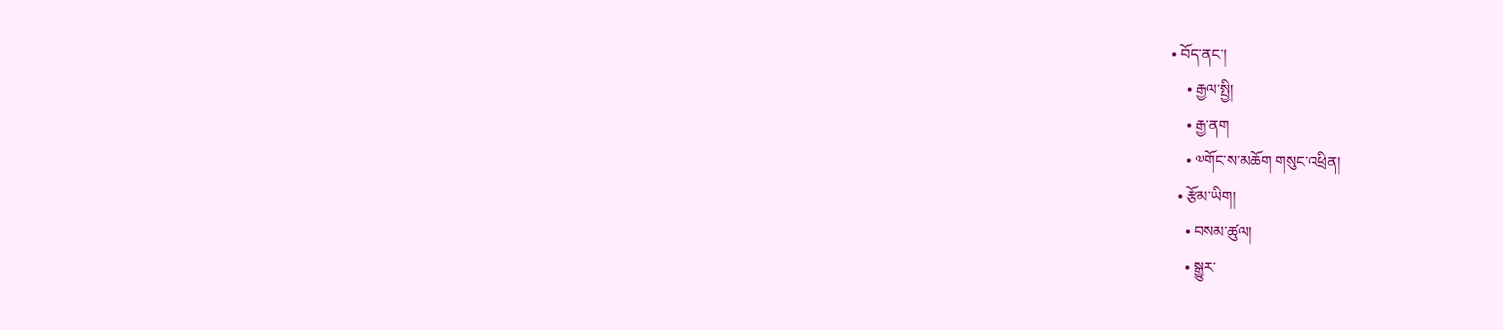• བོད་ནང་།
    • རྒྱལ་སྤྱི།
    • རྒྱ་ནག
    • ༧གོང་ས་མཆོག གསུང་འཕྲིན།
  • རྩོམ་ཡིག།
    • བསམ་ཚུལ།
    • སྒྱུར་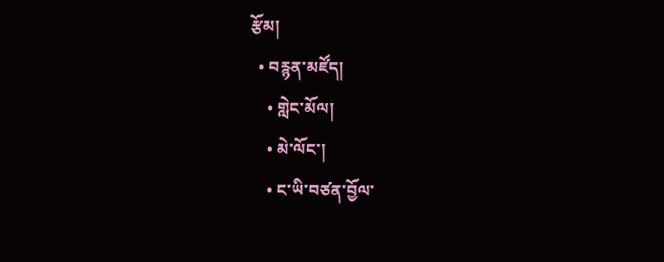རྩོམ།
  • བརྙན་མཛོད།
    • གླེང་མོལ།
    • མེ་ལོང་།
    • ང་ཡི་བཙན་བྱོལ་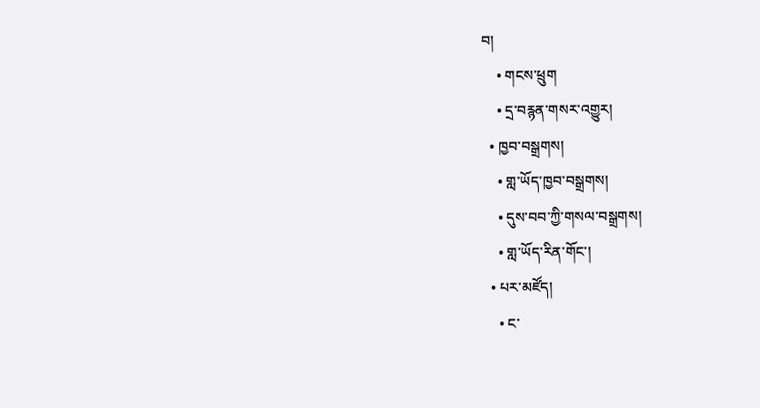བ།
    • གངས་ཕྲུག
    • དྲ་བརྙན་གསར་འགྱུར།
  • ཁྱབ་བསྒྲགས།
    • གླ་ཡོད་ཁྱབ་བསྒྲགས།
    • དུས་བབ་ཀྱི་གསལ་བསྒྲགས།
    • གླ་ཡོད་རིན་གོང་།
  • པར་མཛོད།
    • ང་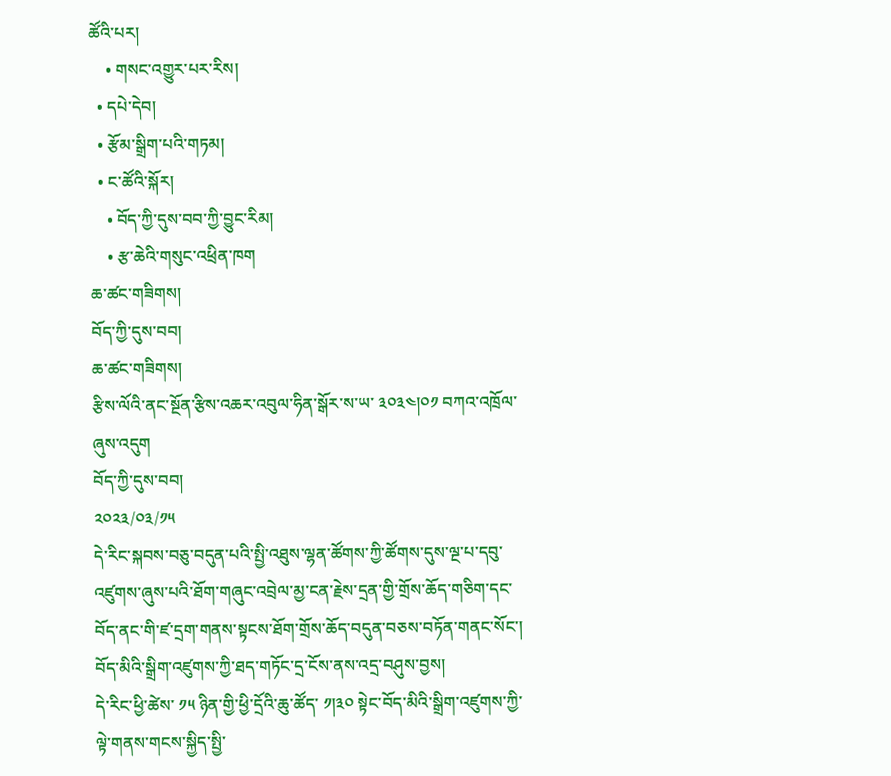ཚོའི་པར།
    • གསང་འགྱུར་པར་རིས།
  • དཔེ་དེབ།
  • རྩོམ་སྒྲིག་པའི་གཏམ།
  • ང་ཚོའི་སྐོར།
    • བོད་ཀྱི་དུས་བབ་ཀྱི་བྱུང་རིམ།
    • རྩ་ཆེའི་གསུང་འཕྲིན་ཁག
ཆ་ཚང་གཟིགས།
བོད་ཀྱི་དུས་བབ།
ཆ་ཚང་གཟིགས།
རྩིས་ལོའི་ནང་སྔོན་རྩིས་འཆར་འབུལ་ཧིན་སྒོར་ས་ཡ་ ༣༠༣༤།༠༡ བཀའ་འཁྲོལ་ཞུས་འདུག
བོད་ཀྱི་དུས་བབ།
༢༠༢༣/༠༣/༡༥
དེ་རིང་སྐབས་བཅུ་བདུན་པའི་སྤྱི་འཐུས་ལྷན་ཚོགས་ཀྱི་ཚོགས་དུས་ལྔ་པ་དབུ་འཛུགས་ཞུས་པའི་ཐོག་གཞུང་འབྲེལ་མྱ་ངན་རྗེས་དྲན་གྱི་གྲོས་ཆོད་གཅིག་དང་བོད་ནང་གི་ཛ་དྲག་གནས་སྟངས་ཐོག་གྲོས་ཆོད་བདུན་བཅས་བཏོན་གནང་སོང་།
བོད་མིའི་སྒྲིག་འཛུགས་ཀྱི་ཐད་གཏོང་དྲ་ངོས་ནས་འདྲ་བཤུས་བྱས།
དེ་རིང་ཕྱི་ཚེས་ ༡༥ ཉིན་གྱི་ཕྱི་དྲོའི་ཆུ་ཚོད་ ༡།༣༠ སྟེང་བོད་མིའི་སྒྲིག་འཛུགས་ཀྱི་ལྟེ་གནས་གངས་སྐྱིད་སྤྱི་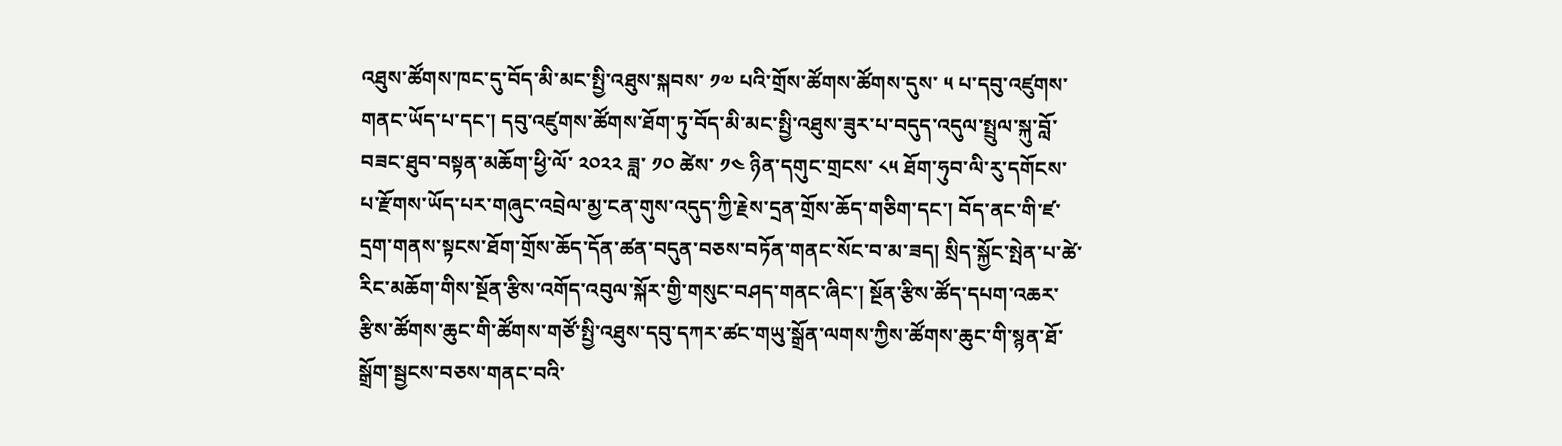འཐུས་ཚོགས་ཁང་དུ་བོད་མི་མང་སྤྱི་འཐུས་སྐབས་ ༡༧ པའི་གྲོས་ཚོགས་ཚོགས་དུས་ ༥ པ་དབུ་འཛུགས་གནང་ཡོད་པ་དང་། དབུ་འཛུགས་ཚོགས་ཐོག་ཏུ་བོད་མི་མང་སྤྱི་འཐུས་ཟུར་པ་བདུད་འདུལ་སྤྲུལ་སྐུ་བློ་བཟང་ཐུབ་བསྟན་མཆོག་ཕྱི་ལོ་ ༢༠༢༢ ཟླ་ ༡༠ ཚེས་ ༡༤ ཉིན་དགུང་གྲངས་ ༨༥ ཐོག་ཧུབ་ལི་རུ་དགོངས་པ་རྫོགས་ཡོད་པར་གཞུང་འབྲེལ་མྱ་ངན་གུས་འདུད་ཀྱི་རྗེས་དྲན་གྲོས་ཆོད་གཅིག་དང་། བོད་ནང་གི་ཛ་དྲག་གནས་སྟངས་ཐོག་གྲོས་ཆོད་དོན་ཚན་བདུན་བཅས་བཏོན་གནང་སོང་བ་མ་ཟད། སྲིད་སྐྱོང་སྤེན་པ་ཚེ་རིང་མཆོག་གིས་སྔོན་རྩིས་འགོད་འབུལ་སྐོར་གྱི་གསུང་བཤད་གནང་ཞིང་། སྔོན་རྩིས་ཚོད་དཔག་འཆར་རྩིས་ཚོགས་ཆུང་གི་ཚོགས་གཙོ་སྤྱི་འཐུས་དབུ་དཀར་ཚང་གཡུ་སྒྲོན་ལགས་ཀྱིས་ཚོགས་ཆུང་གི་སྙན་ཐོ་སྒྲོག་སྦྱངས་བཅས་གནང་བའི་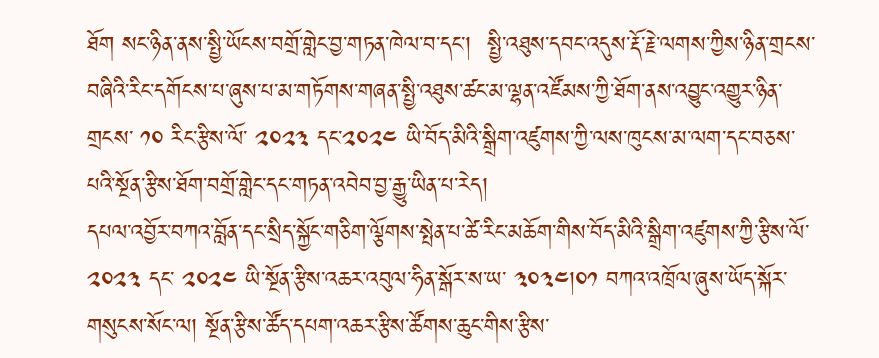ཐོག སང་ཉིན་ནས་སྤྱི་ཡོངས་བགྲོ་གླེང་བྱ་གཏན་ཁེལ་བ་དང་།  སྤྱི་འཐུས་དབང་འདུས་རྡོ་རྗེ་ལགས་ཀྱིས་ཉིན་གྲངས་བཞིའི་རིང་དགོངས་པ་ཞུས་པ་མ་གཏོགས་གཞན་སྤྱི་འཐུས་ཚང་མ་ལྷན་འཛོམས་ཀྱི་ཐོག་ནས་འབྱུང་འགྱུར་ཉིན་གྲངས་ ༡༠ རིང་རྩིས་ལོ་ ༢༠༢༣ དང་༢༠༢༤ ཡི་བོད་མིའི་སྒྲིག་འཛུགས་ཀྱི་ལས་ཁུངས་མ་ལག་དང་བཅས་པའི་སྔོན་རྩིས་ཐོག་བགྲོ་གླེང་དང་གཏན་འབེབ་བྱ་རྒྱུ་ཡིན་པ་རེད།
དཔལ་འབྱོར་བཀའ་བློན་དང་སྲིད་སྐྱོང་གཅིག་ལྕོགས་སྤེན་པ་ཚེ་རིང་མཆོག་གིས་བོད་མིའི་སྒྲིག་འཛུགས་ཀྱི་རྩིས་ལོ་  ༢༠༢༣ དང་ ༢༠༢༤ ཡི་སྔོན་རྩིས་འཆར་འབུལ་ཧིན་སྒོར་ས་ཡ་ ༣༠༣༤།༠༡ བཀའ་འཁྲོལ་ཞུས་ཡོད་སྐོར་གསུངས་སོང་ལ། སྔོན་རྩིས་ཚོད་དཔག་འཆར་རྩིས་ཚོགས་ཆུང་གིས་རྩིས་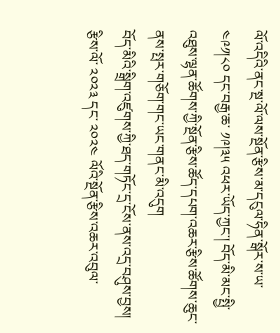ལོ་འདིའི་ནང་སྔ་ལོ་ལས་སྔོན་རྩིས་མ་དངུལ་ཧིན་སྒོར་ས་ཡ་ ༤༩༡།༨༠ དང་བརྒྱ་ཆ་ ༡༩།༣༥ འཕར་ཡོད་ཀྱང་། བོད་མི་མང་སྤྱི་འཐུས་ལྷན་ཚོགས་ཀྱི་སྔོན་རྩིས་ཚོད་དཔག་འཆར་རྩིས་ཚོགས་ཆུང་ནས་སྤར་གཅོག་གང་ཡང་གནང་མི་འདུག
བོད་མིའི་སྒྲིག་འཛུགས་ཀྱི་ཐད་གཏོང་དྲ་ངོས་ནས་འདྲ་བཤུས་བྱས།
རྩིས་ལོ་ ༢༠༢༣ དང་ ༢༠༢༤ ལོའི་སྔོན་རྩིས་འཆར་འབུལ་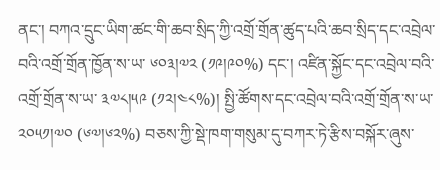ནང་། བཀའ་དྲུང་ཡིག་ཚང་གི་ཆབ་སྲིད་ཀྱི་འགྲོ་གྲོན་ཚུད་པའི་ཆབ་སྲིད་དང་འབྲེལ་བའི་འགྲོ་གྲོན་ཁྱོན་ས་ཡ་ ༦༠༣།༧༢ (༡༩།༩༠%) དང་། འཛིན་སྐྱོང་དང་འབྲེལ་བའི་འགྲོ་གྲོན་ས་ཡ་ ༣༧༨།༥༩ (༡༢།༤༨%)། སྤྱི་ཚོགས་དང་འབྲེལ་བའི་འགྲོ་གྲོན་ས་ཡ་ ༢༠༥༡།༧༠ (༦༧།༦༢%) བཅས་ཀྱི་སྡེ་ཁག་གསུམ་དུ་བཀར་ཏེ་རྩིས་བསྐོར་ཞུས་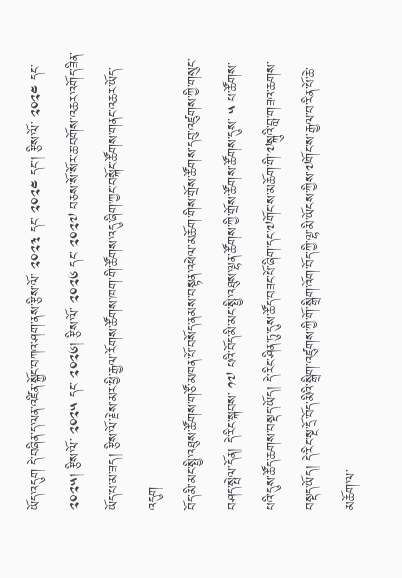ཡོད་འདུག དེ་བཞིན་ད་ལན་འཛིན་སྐྱོང་བཀའ་ཤག་ནས་རྩིས་ལོ་ ༢༠༢༣ དང་ ༢༠༢༤ དང་། རྩིས་ལོ་ ༢༠༢༤ དང་ ༢༠༢༥། རྩིས་ལོ་ ༢༠༢༥ དང་ ༢༠༢༦། རྩིས་ལོ་ ༢༠༢༦ དང་ ༢༠༢༧ བཅས་སོ་སོར་ཆ་བགོས་འཆར་འགོད་ཟིན་ཡོད་པ་མ་ཟད། རྩིས་ལོ་རྗེས་མར་ཕྱི་རྒྱལ་རོགས་ཚོགས་ཁག་གི་ཚོགས་འདུ་ཞིག་ཀྱང་བསྐོང་ཚོགས་གནང་འཆར་ཡོད་འདུག
བོད་མི་མང་སྤྱི་འཐུས་ཚོགས་གཙོ་མཁན་པོ་བསོད་ནམས་བསྟན་འཕེལ་མཆོག་གིས་གྲོས་ཚོགས་དབུ་འཛུགས་ཀྱི་གསུང་བཤད་སྤེལ་དོན། དེ་རིང་སྐབས་ ༡༧ པའི་བོད་མི་མང་སྤྱི་འཐུས་ལྷན་ཚོགས་ཀྱི་གྲོས་ཚོགས་ཚོགས་དུས་ ༥ པ་ཚོགས་པའི་དུས་ཚོད་ཆགས་བསྡད་ཡོད། དེ་རིང་ཤིན་ཏུ་དུས་ཚོད་བཟང་པོ་ཞིག་དང་༧གོང་ས་མཆོག་གི་༧སྐུའི་བླ་གཟའ་ཆགས་བསྡད་ཡོད། དེ་རིང་སྔ་དྲོ་བོད་མིའི་སྒྲིག་འཛུགས་ཀྱི་གོ་སྒྲིག་འོག་བོད་ཀྱི་ལྷ་མི་ཡོངས་ཀྱིས་༧གོང་ས་རྒྱལ་བ་རིན་པོ་ཆེ་མཆོག་ལ་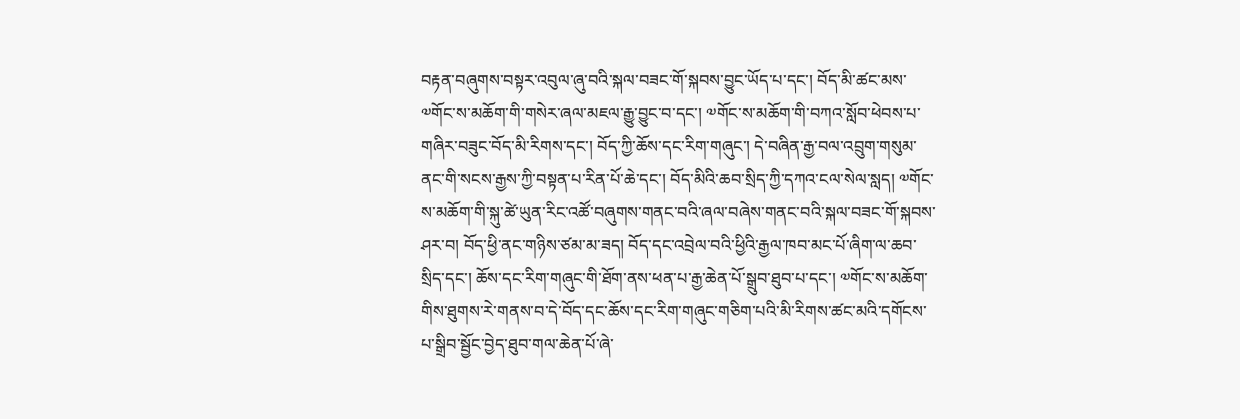བརྟན་བཞུགས་བསྟར་འབུལ་ཞུ་བའི་སྐལ་བཟང་གོ་སྐབས་བྱུང་ཡོད་པ་དང་། བོད་མི་ཚང་མས་༧གོང་ས་མཆོག་གི་གསེར་ཞལ་མཇལ་རྒྱུ་བྱུང་བ་དང་། ༧གོང་ས་མཆོག་གི་བཀའ་སློབ་ཕེབས་པ་གཞིར་བཟུང་བོད་མི་རིགས་དང་། བོད་ཀྱི་ཆོས་དང་རིག་གཞུང་། དེ་བཞིན་རྒྱ་བལ་འབྲུག་གསུམ་ནང་གི་སངས་རྒྱས་ཀྱི་བསྟན་པ་རིན་པོ་ཆེ་དང་། བོད་མིའི་ཆབ་སྲིད་ཀྱི་དཀའ་ངལ་སེལ་སླད། ༧གོང་ས་མཆོག་གི་སྐུ་ཚེ་ཡུན་རིང་འཚོ་བཞུགས་གནང་བའི་ཞལ་བཞེས་གནང་བའི་སྐལ་བཟང་གོ་སྐབས་ཤར་བ། བོད་ཕྱི་ནང་གཉིས་ཙམ་མ་ཟད། བོད་དང་འབྲེལ་བའི་ཕྱིའི་རྒྱལ་ཁབ་མང་པོ་ཞིག་ལ་ཆབ་སྲིད་དང་། ཆོས་དང་རིག་གཞུང་གི་ཐོག་ནས་ཕན་པ་རྒྱ་ཆེན་པོ་སྒྲུབ་ཐུབ་པ་དང་། ༧གོང་ས་མཆོག་གིས་ཐུགས་རེ་གནས་བ་དེ་བོད་དང་ཆོས་དང་རིག་གཞུང་གཅིག་པའི་མི་རིགས་ཚང་མའི་དགོངས་པ་སྒྲིབ་སྦྱོང་བྱེད་ཐུབ་གལ་ཆེན་པོ་ཞེ་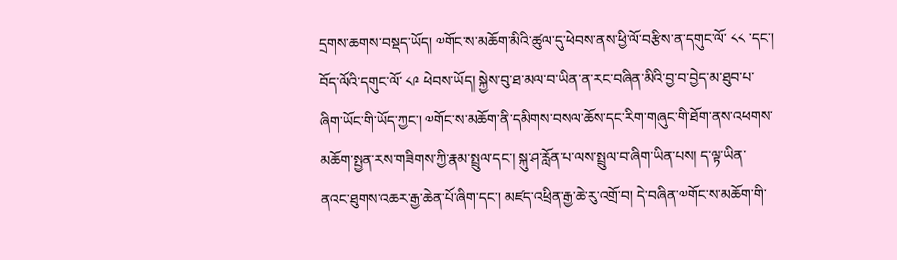དྲགས་ཆགས་བསྡད་ཡོད། ༧གོང་ས་མཆོག་མིའི་ཚུལ་དུ་ཕེབས་ནས་ཕྱི་ལོ་བརྩིས་ན་དགུང་ལོ་ ༨༨ ་དང་། བོད་ལོའི་དགུང་ལོ་ ༨༩ ཕེབས་ཡོད། སྐྱེས་བུ་ཐ་མལ་བ་ཡིན་ན་རང་བཞིན་མིའི་བྱ་བ་བྱེད་མ་ཐུབ་པ་ཞིག་ཡོང་གི་ཡོད་ཀྱང་། ༧གོང་ས་མཆོག་ནི་དམིགས་བསལ་ཆོས་དང་རིག་གཞུང་གི་ཐོག་ནས་འཕགས་མཆོག་སྤྱན་རས་གཟིགས་ཀྱི་རྣམ་སྤྲུལ་དང་། སྐུ་ཤ་རློན་པ་ལས་སྤྲུལ་བ་ཞིག་ཡིན་པས། ད་ལྟ་ཡིན་ནའང་ཐུགས་འཆར་རྒྱ་ཆེན་པོ་ཞིག་དང་། མཛད་འཕྲིན་རྒྱ་ཆེ་རུ་འགྲོ་བ། དེ་བཞིན་༧གོང་ས་མཆོག་གི་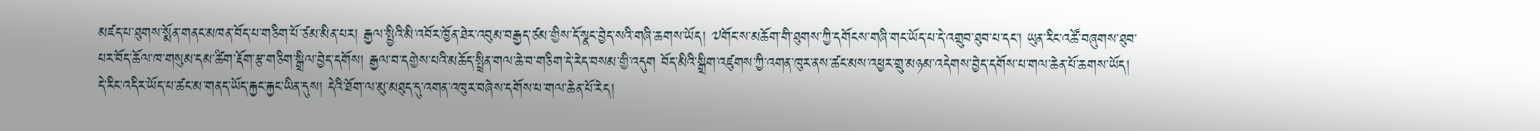མཛད་པ་ཐུགས་སྨོན་གནང་མཁན་བོད་པ་གཅིག་པོ་ཙམ་མིན་པར། རྒྱལ་སྤྱིའི་མི་འབོར་ཁྱོན་ཐེར་འབུམ་བརྒྱད་ཙམ་གྱིས་དོ་སྣང་བྱེད་སའི་གཞི་ཆགས་ཡོད། ༧གོང་ས་མཆོག་གི་ཐུགས་ཀྱི་དགོངས་གཞི་གང་ཡོད་པ་དེ་འགྲུབ་ཐུབ་པ་དང་། ཡུན་རིང་འཚོ་བཞུགས་ཐུབ་པར་བོད་ཆོལ་ཁ་གསུམ་དམ་ཚིག་རྡོག་རྩ་གཅིག་སྒྲིལ་བྱེད་དགོས། རྒྱལ་བ་དགྱེས་པའི་མཆོད་སྤྲིན་གལ་ཆེ་བ་གཅིག་དེ་རེད་བསམ་གྱི་འདུག བོད་མིའི་སྒྲིག་འཛུགས་ཀྱི་འགན་ཁུར་ནས་ཚང་མས་འཕྱར་གྲུ་མཉམ་འདེགས་བྱེད་དགོས་པ་གལ་ཆེན་པོ་ཆགས་ཡོད། དེ་རིང་འདིར་ཡོད་པ་ཚང་མ་གནད་ཡོད་རྐྱང་རྐྱང་ཡིན་དུས། དེའི་ཐོག་ལ་མུ་མཐུད་དུ་འགན་འཁུར་བཞེས་དགོས་པ་གལ་ཆེན་པོ་རེད།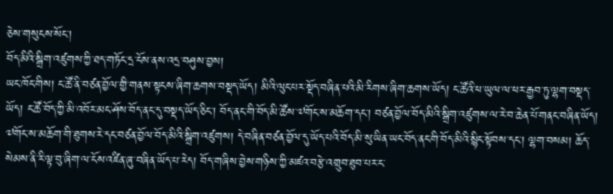ཅེས་གསུངས་སོང་།
བོད་མིའི་སྒྲིག་འཛུགས་ཀྱི་ཐད་གཏོང་དྲ་ངོས་ནས་འདྲ་བཤུས་བྱས།
ཡང་ཁོང་གིས། ང་ཚོ་ནི་བཙན་བྱོལ་གྱི་གནས་སྟངས་ཞིག་ཆགས་བསྡད་ཡོད། མིའི་ལུང་པར་སྡོད་བཞིན་པའི་མི་རིགས་ཞིག་ཆགས་ཡོད། ང་ཚོའི་ཕ་ཡུལ་ལ་ཕར་རྒྱབ་ཏུ་ལྷག་བསྡད་ཡོད། ང་ཚོ་བོད་ཀྱི་མི་འབོར་མང་ཤོས་བོད་ནང་དུ་བསྡད་ཡོད་ཅིང་། བོད་ནང་གི་བོད་མི་ཚོས་༧གོང་ས་མཆོག་དང་། བཙན་བྱོལ་བོད་མིའི་སྒྲིག་འཛུགས་ལ་རེ་བ་ཆེན་པོ་གནང་བཞིན་ཡོད། ༧གོང་ས་མཆོག་གི་ཐུགས་རེ་དང་བཙན་བྱོལ་བོད་མིའི་སྒྲིག་འཛུགས། དེ་བཞིན་བཙན་བྱོལ་དུ་ཡོད་པའི་བོད་མི་སུ་ཡིན་ཡང་བོད་ནང་གི་བོད་མིའི་སྙིང་སྟོབས་དང་། ལྷག་བསམ། ཆོད་སེམས་ནི་རི་ལྟ་བུ་ཞིག་ལ་ངོས་འཛིན་ཞུ་བཞིན་ཡོད་པ་རེད། བོད་གཞིས་བྱེས་གཉིས་ཀྱི་མཛའ་བརྩེ་འགྲུབ་ཐུབ་པར་ང་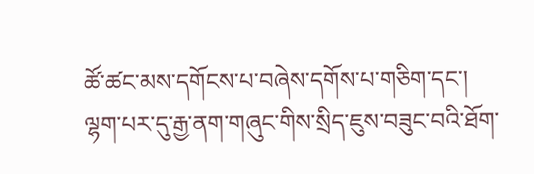ཚོ་ཚང་མས་དགོངས་པ་བཞེས་དགོས་པ་གཅིག་དང་། ལྷག་པར་དུ་རྒྱ་ནག་གཞུང་གིས་སྲིད་ཇུས་བཟུང་བའི་ཐོག་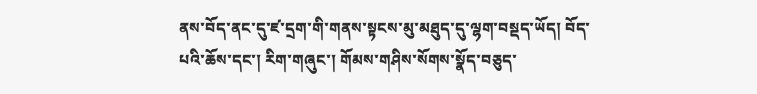ནས་བོད་ནང་དུ་ཛ་དྲག་གི་གནས་སྟངས་མུ་མཐུད་དུ་ལྷག་བསྡད་ཡོད། བོད་པའི་ཆོས་དང་། རིག་གཞུང་། གོམས་གཤིས་སོགས་སྣོད་བཅུད་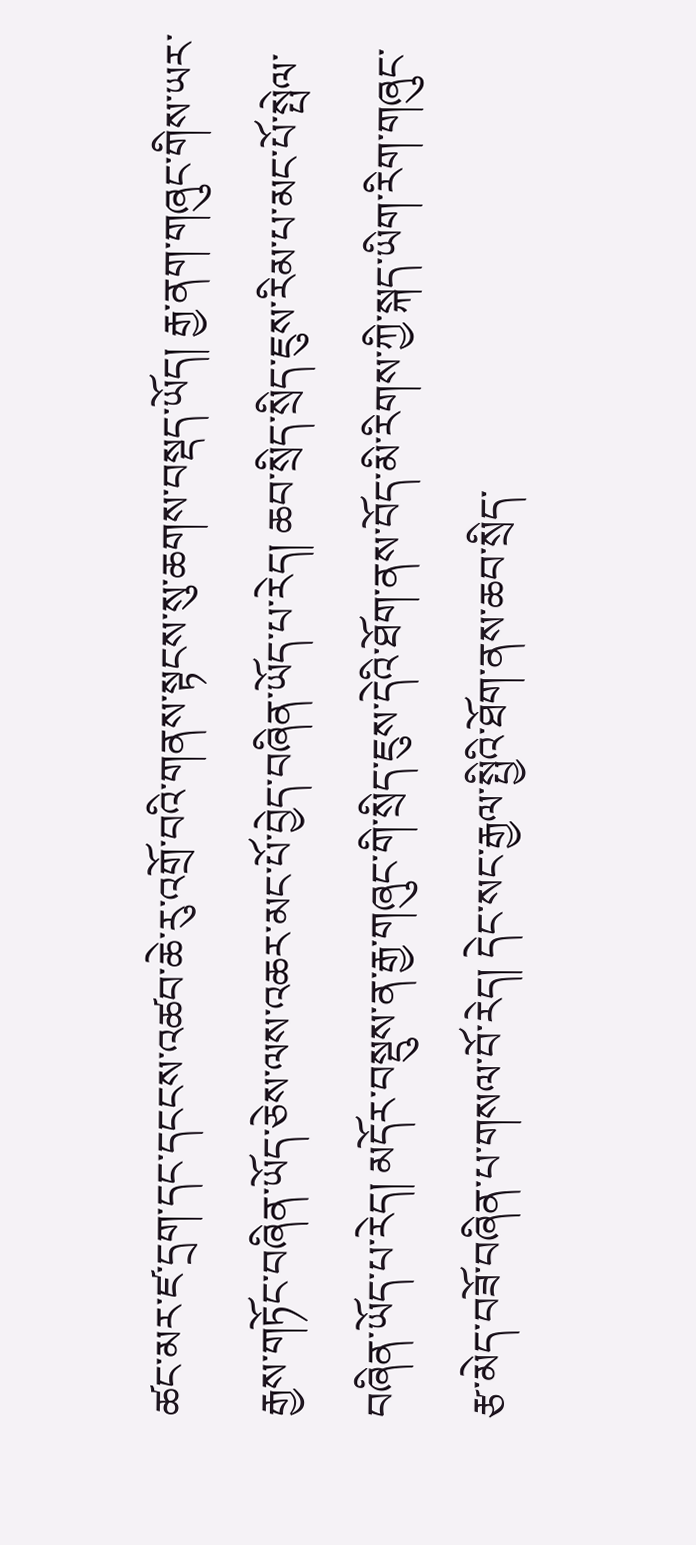ཚང་མར་ཛ་དྲག་དང་དངངས་འཚབ་ཆེ་རུ་འགྲོ་བའི་གནས་སྟངས་སུ་ཆགས་བསྡད་ཡོད། རྒྱ་ནག་གཞུང་གིས་ཡར་རྒྱས་གཏོང་བཞིན་ཡོད་ཅེས་ལས་འཆར་མང་པོ་བྱེད་བཞིན་ཡོད་པ་རེད། ཆབ་སྲིད་སྲིད་ཇུས་རིམ་པ་མང་པོ་སྤེལ་བཞིན་ཡོད་པ་རེད། མདོར་བསྡུས་ན་རྒྱ་གཞུང་གི་སྲིད་ཇུས་དེའི་ཐོག་ནས་བོད་མི་རིགས་ཀྱི་སྐད་ཡིག་རིག་གཞུང་རྩ་མེད་བཟོ་བཞིན་པ་གསལ་བོ་རེད། དེང་སང་རྒྱལ་སྤྱིའི་ཐོག་ནས་ཆབ་སྲིད་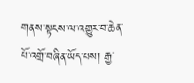གནས་སྟངས་ལ་འགྱུར་བ་ཆེན་པོ་འགྲོ་བཞིན་ཡོད་པས། རྒྱ་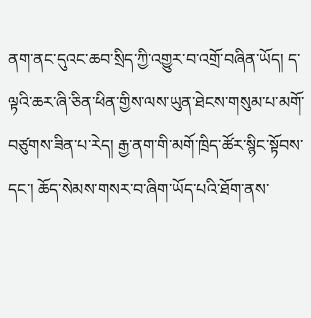ནག་ནང་དུའང་ཆབ་སྲིད་ཀྱི་འགྱུར་བ་འགྲོ་བཞིན་ཡོད། ད་ལྟའི་ཆར་ཞི་ཅིན་ཕིན་གྱིས་ལས་ཡུན་ཐེངས་གསུམ་པ་མགོ་བཙུགས་ཟིན་པ་རེད། རྒྱ་ནག་གི་མགོ་ཁྲིད་ཚོར་སྙིང་སྟོབས་དང་། ཆོད་སེམས་གསར་བ་ཞིག་ཡོད་པའི་ཐོག་ནས་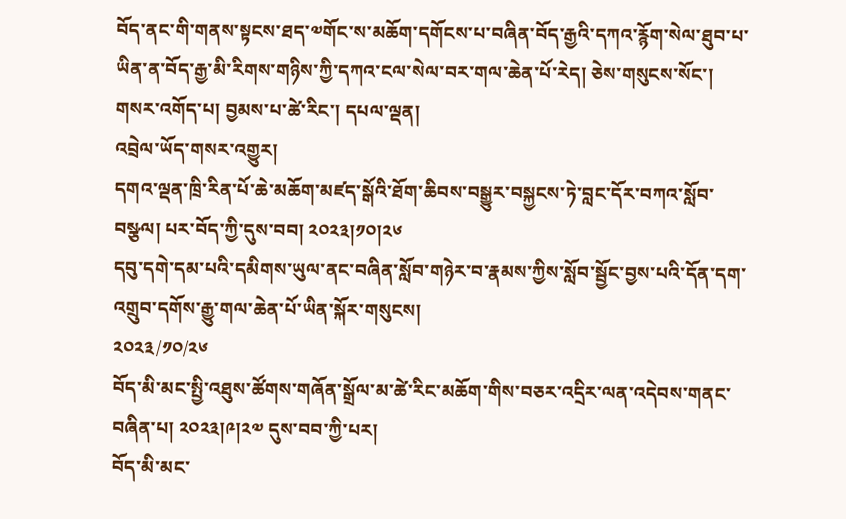བོད་ནང་གི་གནས་སྟངས་ཐད་༧གོང་ས་མཆོག་དགོངས་པ་བཞིན་བོད་རྒྱའི་དཀའ་རྙོག་སེལ་ཐུབ་པ་ཡིན་ན་བོད་རྒྱ་མི་རིགས་གཉིས་ཀྱི་དཀའ་ངལ་སེལ་བར་གལ་ཆེན་པོ་རེད། ཅེས་གསུངས་སོང་།
གསར་འགོད་པ། བྱམས་པ་ཚེ་རིང་། དཔལ་ལྡན།
འབྲེལ་ཡོད་གསར་འགྱུར།
དགའ་ལྡན་ཁྲི་རིན་པོ་ཆེ་མཆོག་མཛད་སྒོའི་ཐོག་ཆིབས་བསྒྱུར་བསྐྱངས་ཏེ་བླང་དོར་བཀའ་སློབ་བསྩལ། པར་བོད་ཀྱི་དུས་བབ། ༢༠༢༣།༡༠།༢༦
དབུ་དགེ་དམ་པའི་དམིགས་ཡུལ་ནང་བཞིན་སློབ་གཉེར་བ་རྣམས་ཀྱིས་སློབ་སྦྱོང་བྱས་པའི་དོན་དག་འགྲུབ་དགོས་རྒྱུ་གལ་ཆེན་པོ་ཡིན་སྐོར་གསུངས།
༢༠༢༣/༡༠/༢༦
བོད་མི་མང་སྤྱི་འཐུས་ཚོགས་གཞོན་སྒྲོལ་མ་ཚེ་རིང་མཆོག་གིས་བཅར་འདྲིར་ལན་འདེབས་གནང་བཞིན་པ། ༢༠༢༣།༩།༢༧ དུས་བབ་ཀྱི་པར།
བོད་མི་མང་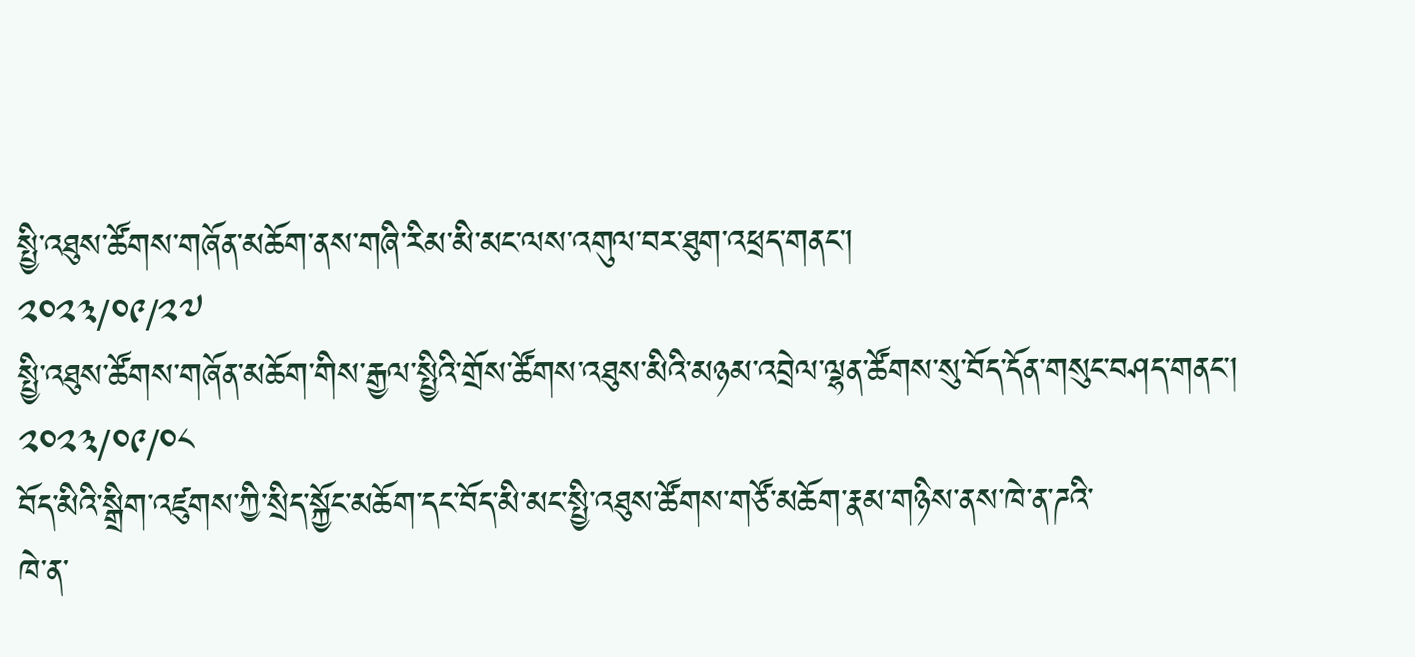སྤྱི་འཐུས་ཚོགས་གཞོན་མཆོག་ནས་གཞི་རིམ་མི་མང་ལས་འགུལ་བར་ཐུག་འཕྲད་གནང་།
༢༠༢༣/༠༩/༢༧
སྤྱི་འཐུས་ཚོགས་གཞོན་མཆོག་གིས་རྒྱལ་སྤྱིའི་གྲོས་ཚོགས་འཐུས་མིའི་མཉམ་འབྲེལ་ལྷན་ཚོགས་སུ་བོད་དོན་གསུང་བཤད་གནང་།
༢༠༢༣/༠༩/༠༨
བོད་མིའི་སྒྲིག་འཛུགས་ཀྱི་སྲིད་སྐྱོང་མཆོག་དང་བོད་མི་མང་སྤྱི་འཐུས་ཚོགས་གཙོ་མཆོག་རྣམ་གཉིས་ནས་ཁེ་ན་ཌའི་
ཁེ་ན་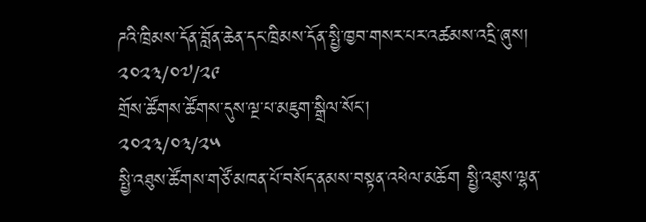ཌའི་ཁྲིམས་དོན་བློན་ཆེན་དང་ཁྲིམས་དོན་སྤྱི་ཁྱབ་གསར་པར་འཚམས་འདྲི་ཞུས།
༢༠༢༣/༠༧/༢༩
གྲོས་ཚོགས་ཚོགས་དུས་ལྔ་པ་མཇུག་སྒྲིལ་སོང་།
༢༠༢༣/༠༣/༢༥
སྤྱི་འཐུས་ཚོགས་གཙོ་མཁན་པོ་བསོད་ནམས་བསྟན་འཕེལ་མཆོག སྤྱི་འཐུས་ལྷན་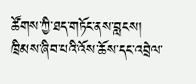ཚོགས་ཀྱི་ཐད་གཏོང་ནས་བླངས།
ཁྲིམས་ཞིབ་པའི་འོས་ཆོས་དང་འབྲེལ་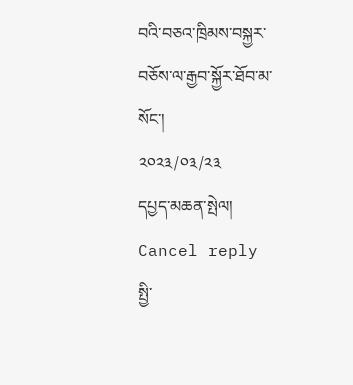བའི་བཅའ་ཁྲིམས་བསྐྱར་བཅོས་ལ་རྒྱབ་སྐྱོར་ཐོབ་མ་སོང་།
༢༠༢༣/༠༣/༢༣
དཔྱད་མཆན་སྤེལ། Cancel reply
སྤྱི་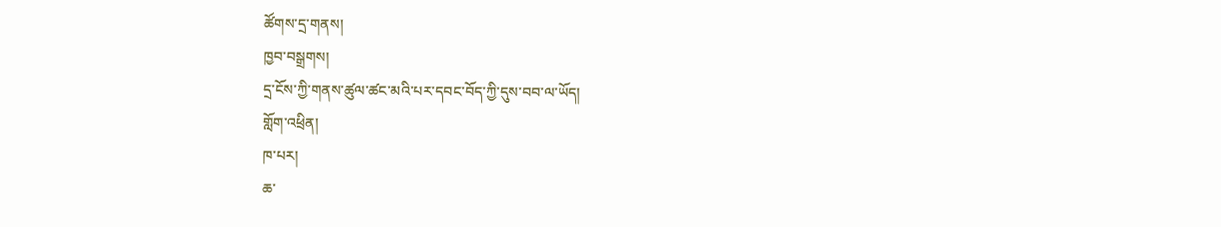ཚོགས་དྲ་གནས།
ཁྱབ་བསྒྲགས།
དྲ་ངོས་ཀྱི་གནས་ཚུལ་ཚང་མའི་པར་དབང་བོད་ཀྱི་དུས་བབ་ལ་ཡོད།
གློག་འཕྲིན།
ཁ་པར།
ཆ་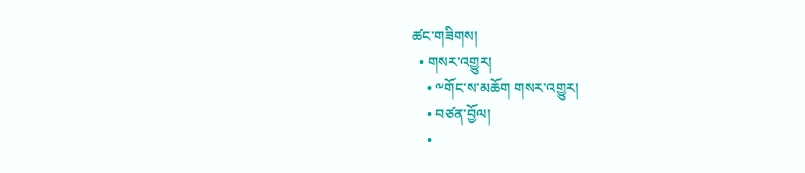ཚང་གཟིགས།
  • གསར་འགྱུར།
    • ༸གོང་ས་མཆོག གསར་འགྱུར།
    • བཙན་བྱོལ།
    •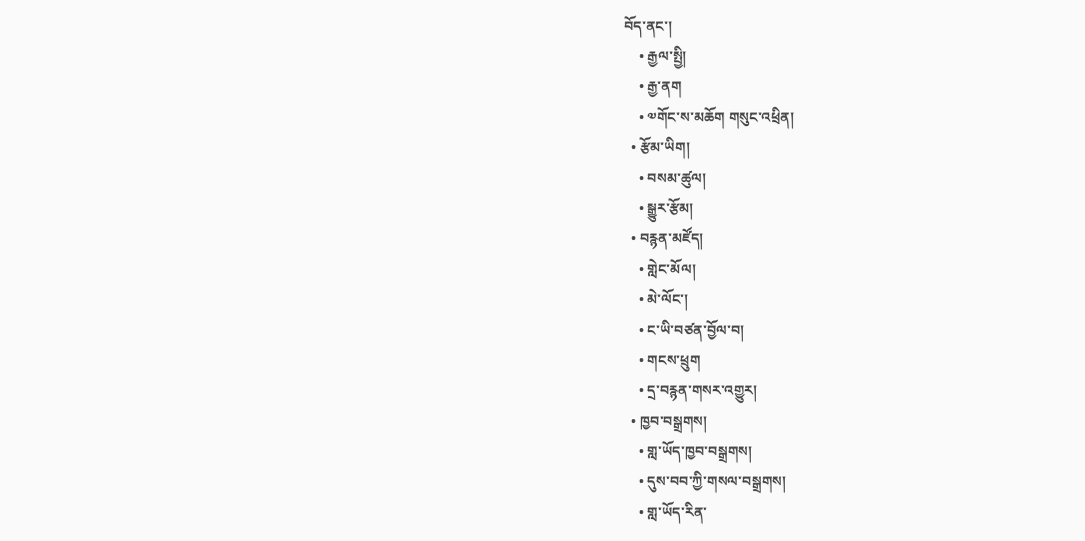བོད་ནང་།
    • རྒྱལ་སྤྱི།
    • རྒྱ་ནག
    • ༧གོང་ས་མཆོག གསུང་འཕྲིན།
  • རྩོམ་ཡིག།
    • བསམ་ཚུལ།
    • སྒྱུར་རྩོམ།
  • བརྙན་མཛོད།
    • གླེང་མོལ།
    • མེ་ལོང་།
    • ང་ཡི་བཙན་བྱོལ་བ།
    • གངས་ཕྲུག
    • དྲ་བརྙན་གསར་འགྱུར།
  • ཁྱབ་བསྒྲགས།
    • གླ་ཡོད་ཁྱབ་བསྒྲགས།
    • དུས་བབ་ཀྱི་གསལ་བསྒྲགས།
    • གླ་ཡོད་རིན་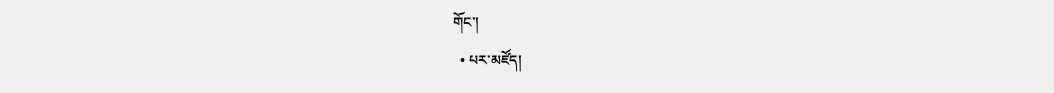གོང་།
  • པར་མཛོད།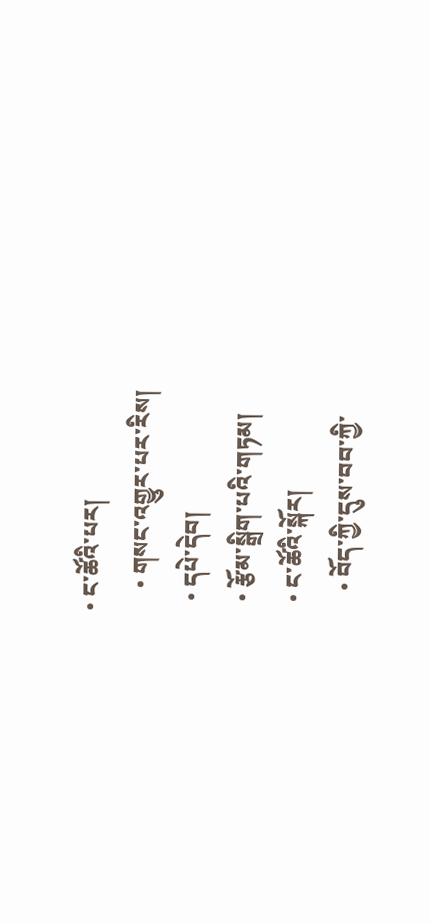• ང་ཚོའི་པར།
    • གསང་འགྱུར་པར་རིས།
  • དཔེ་དེབ།
  • རྩོམ་སྒྲིག་པའི་གཏམ།
  • ང་ཚོའི་སྐོར།
    • བོད་ཀྱི་དུས་བབ་ཀྱི་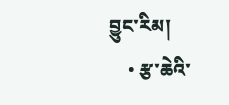བྱུང་རིམ།
    • རྩ་ཆེའི་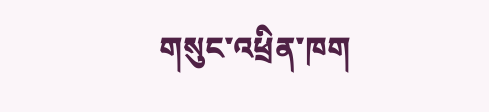གསུང་འཕྲིན་ཁག